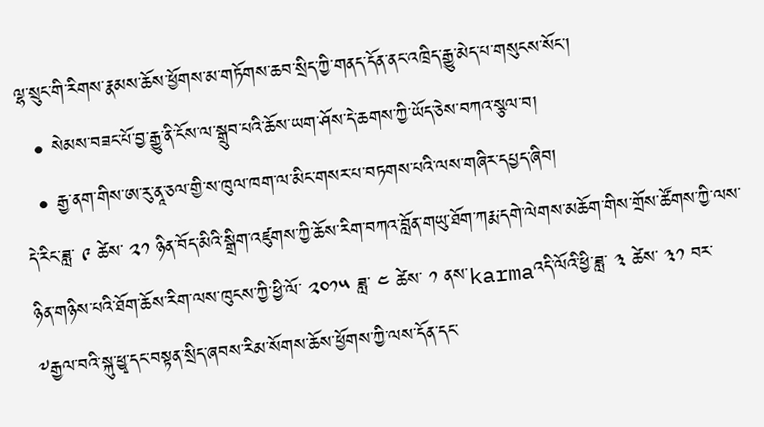ལྷ་སྲུང་གི་རིགས་རྣམས་ཆོས་ཕྱོགས་མ་གཏོགས་ཆབ་སྲིད་ཀྱི་གནད་དོན་ནང་འཁྲིད་རྒྱུ་མེད་པ་གསུངས་སོང་།
  • སེམས་བཟང་པོ་བྱ་རྒྱུ་ནི་ངོས་ལ་སྒྲུབ་པའི་ཆོས་ཡག་ཤོས་དེ་ཆགས་ཀྱི་ཡོད་ཅེས་བཀའ་སྩལ་བ།
  • རྒྱ་ནག་གིས་ཨ་རུ་ནཱ་ཅལ་གྱི་ས་ཁུལ་ཁག་ལ་མིང་གསར་པ་བཏགས་པའི་ལས་གཞིར་དཔྱད་ཞིབ།
དེ་རིང་ཟླ་ ༩ ཚེས་ ༢༡ ཉིན་བོད་མིའི་སྒྲིག་འཛུགས་ཀྱི་ཆོས་རིག་བཀའ་བློན་གཡུ་ཐོག་ཀརྨ་དགེ་ལེགས་མཆོག་གིས་གྲོས་ཚོགས་ཀྱི་ལས་ཉིན་གཉིས་པའི་ཐོག་ཆོས་རིག་ལས་ཁུངས་ཀྱི་ཕྱི་ལོ་ ༢༠༡༥ ཟླ་ ༤ ཚེས་ ༡ ནས་karmaའདི་ལོའི་ཕྱི་ཟླ་ ༣ ཚེས་ ༣༡ བར་༸རྒྱལ་བའི་སྐུ་ཕྱྭ་དང་བསྟན་སྲིད་ཞབས་རིམ་སོགས་ཆོས་ཕྱོགས་ཀྱི་ལས་དོན་དང་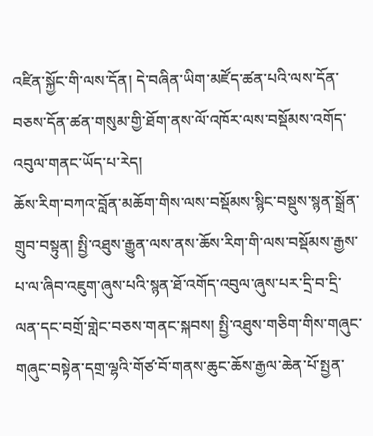འཛིན་སྐྱོང་གི་ལས་དོན། དེ་བཞིན་ཡིག་མཛོད་ཚན་པའི་ལས་དོན་བཅས་དོན་ཚན་གསུམ་གྱི་ཐོག་ནས་ལོ་འཁོར་ལས་བསྡོམས་འགོད་འབུལ་གནང་ཡོད་པ་རེད།
ཆོས་རིག་བཀའ་བློན་མཆོག་གིས་ལས་བསྡོམས་སྙིང་བསྡུས་སྙན་སྒྲོན་གྲུབ་བསྟུན། སྤྱི་འཐུས་རྒྱུན་ལས་ནས་ཆོས་རིག་གི་ལས་བསྡོམས་རྒྱས་པ་ལ་ཞིབ་འཇུག་ཞུས་པའི་སྙན་ཐོ་འགོད་འབུལ་ཞུས་པར་དྲི་བ་དྲི་ལན་དང་བགྲོ་གླེང་བཅས་གནང་སྐབས། སྤྱི་འཐུས་གཅིག་གིས་གཞུང་གཞུང་བསྟེན་དགྲ་ལྷའི་གོཙ་བོ་གནས་ཆུང་ཆོས་རྒྱལ་ཆེན་པོ་སྤྱན་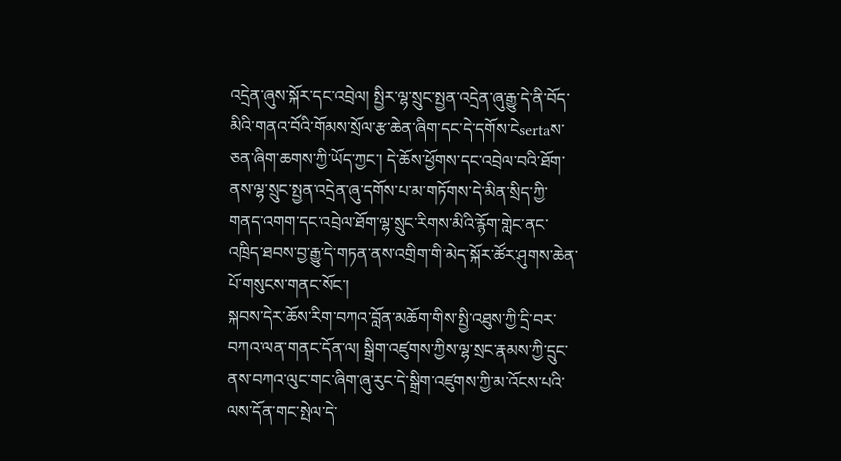འདྲེན་ཞུས་སྐོར་དང་འབྲེལ། སྤྱིར་ལྷ་སྲུང་སྤྱན་འདྲེན་ཞུ་རྒྱུ་དེ་ནི་བོད་མིའི་གནའ་བོའི་གོམས་སྲོལ་རྩ་ཆེན་ཞིག་དང་དེ་དགོས་ངེsertaས་ཅན་ཞིག་ཆགས་ཀྱི་ཡོད་ཀྱང་། དེ་ཆོས་ཕྱོགས་དང་འབྲེལ་བའི་ཐོག་ནས་ལྷ་སྲུང་སྤྱན་འདྲེན་ཞུ་དགོས་པ་མ་གཏོགས་དེ་མིན་སྲིད་ཀྱི་གནད་འགག་དང་འབྲེལ་ཐོག་ལྷ་སྲུང་རིགས་མིའི་རྙོག་གླེང་ནང་འཁྲིད་ཐབས་བྱ་རྒྱུ་དེ་གཏན་ནས་འགྲིག་གི་མེད་སྐོར་ཚོར་ཤུགས་ཆེན་པོ་གསུངས་གནང་སོང་།
སྐབས་དེར་ཆོས་རིག་བཀའ་བློན་མཆོག་གིས་སྤྱི་འཐུས་ཀྱི་དྲི་བར་བཀའ་ལན་གནང་དོན་ལ། སྒྲིག་འཛུགས་ཀྱིས་ལྷ་སྲང་རྣམས་ཀྱི་དྲུང་ནས་བཀའ་ལུང་གང་ཞིག་ཞུ་རུང་དེ་སྒྲིག་འཛུགས་ཀྱི་མ་འོངས་པའི་ལས་དོན་གང་སྤེལ་དེ་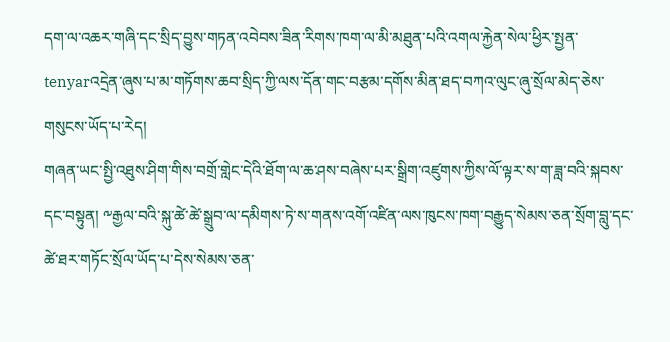དག་ལ་འཆར་གཞི་དང་སྲིད་བྱུས་གཏན་འབེབས་ཟིན་རིགས་ཁག་ལ་མི་མཐུན་པའི་འགལ་རྐྱེན་སེལ་ཕྱིར་སྤྱན་tenyarའདྲེན་ཞུས་པ་མ་གཏོགས་ཆབ་སྲིད་ཀྱི་ལས་དོན་གང་བརྩམ་དགོས་མིན་ཐད་བཀའ་ལུང་ཞུ་སྲོལ་མེད་ཅེས་གསུངས་ཡོད་པ་རེད།
གཞན་ཡང་སྤྱི་འཐུས་ཤིག་གིས་བགྲོ་གླེང་དེའི་ཐོག་ལ་ཆ་ཤས་བཞེས་པར་སྒྲིག་འཛུགས་ཀྱིས་ལོ་ལྟར་ས་ག་ཟླ་བའི་སྐབས་དང་བསྟུན། ༸རྒྱལ་བའི་སྐུ་ཚེ་ཚེ་སྒྲུབ་ལ་དམིགས་ཏེ་ས་གནས་འགོ་འཛིན་ལས་ཁུངས་ཁག་བརྒྱུད་སེམས་ཅན་སྲོག་བླུ་དང་ཚེ་ཐར་གཏོང་སྲོལ་ཡོད་པ་དེས་སེམས་ཅན་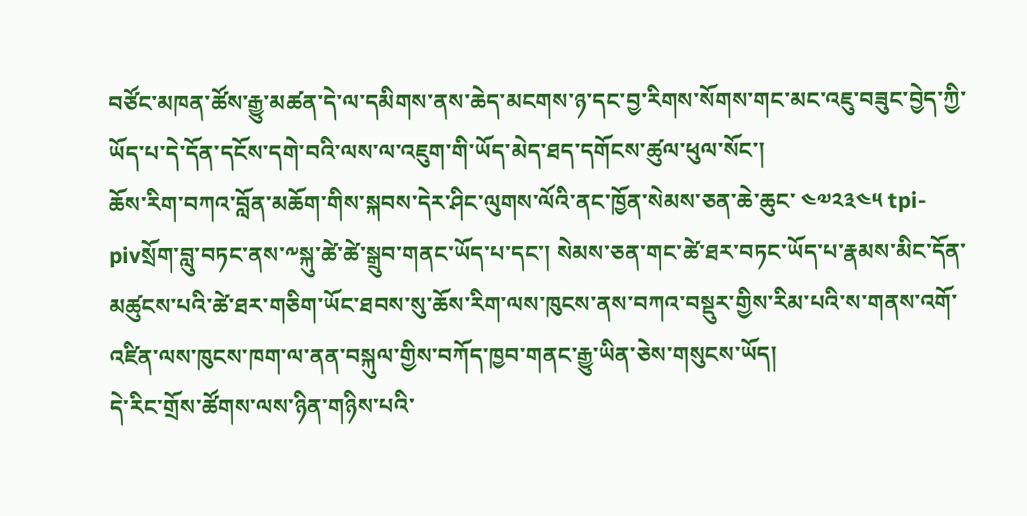བཙོང་མཁན་ཚོས་རྒྱུ་མཚན་དེ་ལ་དམིགས་ནས་ཆེད་མངགས་ཉ་དང་བྱ་རིགས་སོགས་གང་མང་འཇུ་བཟུང་བྱེད་ཀྱི་ཡོད་པ་དེ་དོན་དངོས་དགེ་བའི་ལས་ལ་འཇུག་གི་ཡོད་མེད་ཐད་དགོངས་ཚུལ་ཕུལ་སོང་།
ཆོས་རིག་བཀའ་བློན་མཆོག་གིས་སྐབས་དེར་ཤིང་ལུགས་ལོའི་ནང་ཁྱོན་སེམས་ཅན་ཆེ་ཆུང་ ༤༧༢༣༤༥ tpi-pivསྲོག་བླུ་བཏང་ནས་༸སྐུ་ཚེ་ཚེ་སྒྲུབ་གནང་ཡོད་པ་དང་། སེམས་ཅན་གང་ཚེ་ཐར་བཏང་ཡོད་པ་རྣམས་མིང་དོན་མཚུངས་པའི་ཚེ་ཐར་གཅིག་ཡོང་ཐབས་སུ་ཆོས་རིག་ལས་ཁུངས་ནས་བཀའ་བསྡུར་གྱིས་རིམ་པའི་ས་གནས་འགོ་འཛིན་ལས་ཁུངས་ཁག་ལ་ནན་བསྐུལ་གྱིས་བཀོད་ཁྱབ་གནང་རྒྱུ་ཡིན་ཅེས་གསུངས་ཡོད།
དེ་རིང་གྲོས་ཚོགས་ལས་ཉིན་གཉིས་པའི་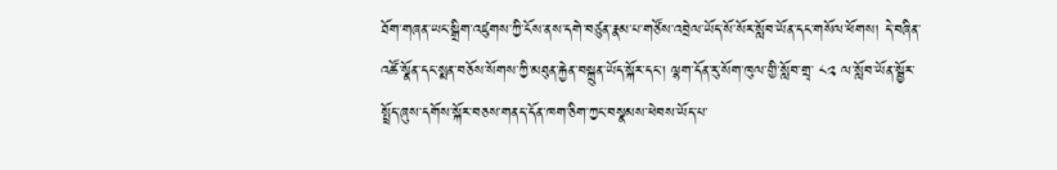ཐོག་གཞན་ཡང་སྒྲིག་འཛུགས་ཀྱི་ངོས་ནས་དགེ་བཙུན་རྣམ་པ་གཙོས་འབྲེལ་ཡོད་སོ་སོར་སློབ་ཡོན་དང་གསོལ་ཕོགས། དེ་བཞིན་འཚོ་སྣོན་དང་སྨན་བཅོས་སོགས་ཀྱི་མཐུན་རྐྱེན་བསྐྲུན་ཡོད་སྐོར་དང་། ལྷག་དོན་རུ་སོག་ཁུལ་གྱི་སློབ་གྲྭ་ ༨༢ ལ་སློབ་ཡོན་སྦྱོར་སྤྲོད་ཞུས་དགོས་སྐོར་བཅས་གནད་དོན་ཁག་ཅིག་ཀྱང་བསྣམས་ཕེབས་ཡོད་པ་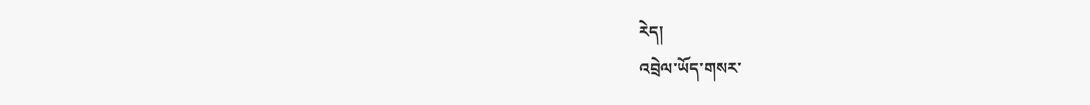རེད།
འབྲེལ་ཡོད་གསར་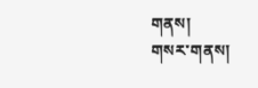གནས།
གསར་གནས།